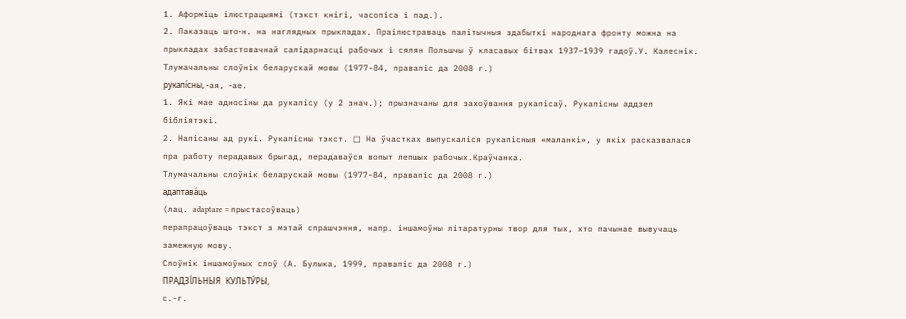1. Аформіць ілюстрацыямі (тэкст кнігі, часопіса і пад.).
2. Паказаць што‑н. на наглядных прыкладах. Праілюстраваць палітычныя здабыткі народнага фронту можна на прыкладах забастовачнай салідарнасці рабочых і сялян Польшчы ў класавых бітвах 1937–1939 гадоў.У. Калеснік.
Тлумачальны слоўнік беларускай мовы (1977-84, правапіс да 2008 г.)
рукапі́сны, ‑ая, ‑ае.
1. Які мае адносіны да рукапісу (у 2 знач.); прызначаны для захоўвання рукапісаў. Рукапісны аддзел бібліятэкі.
2. Напісаны ад рукі. Рукапісны тэкст. □ На ўчастках выпускаліся рукапісныя «маланкі», у якіх расказвалася пра работу перадавых брыгад, перадаваўся вопыт лепшых рабочых.Краўчанка.
Тлумачальны слоўнік беларускай мовы (1977-84, правапіс да 2008 г.)
адаптава́ць
(лац. adaptare = прыстасоўваць)
перапрацоўваць тэкст з мэтай спрашчэння, напр. іншамоўны літаратурны твор для тых, хто пачынае вывучаць замежную мову.
Слоўнік іншамоўных слоў (А. Булыка, 1999, правапіс да 2008 г.)
ПРАДЗІ́ЛЬНЫЯ КУЛЬТУ́РЫ,
с.-г.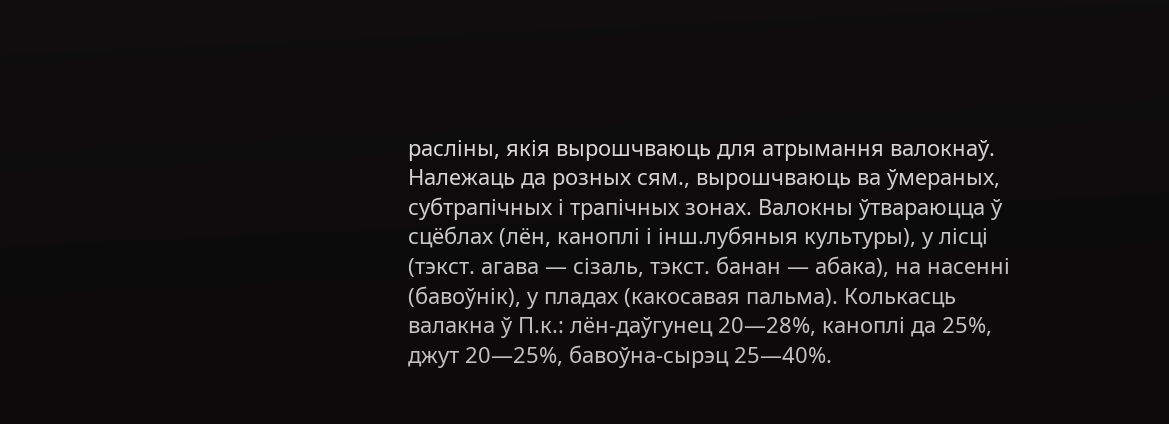расліны, якія вырошчваюць для атрымання валокнаў. Належаць да розных сям., вырошчваюць ва ўмераных, субтрапічных і трапічных зонах. Валокны ўтвараюцца ў сцёблах (лён, каноплі і інш.лубяныя культуры), у лісці (тэкст. агава — сізаль, тэкст. банан — абака), на насенні (бавоўнік), у пладах (какосавая пальма). Колькасць валакна ў П.к.: лён-даўгунец 20—28%, каноплі да 25%, джут 20—25%, бавоўна-сырэц 25—40%.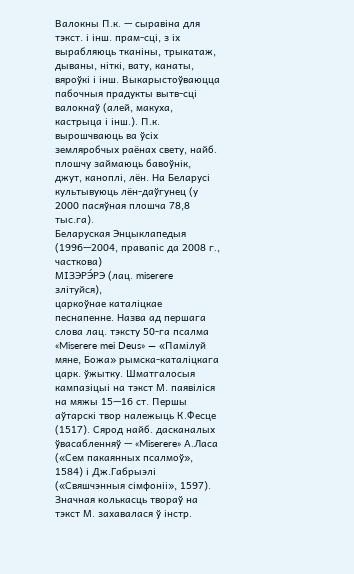Валокны П.к. — сыравіна для тэкст. і інш. прам-сці, з іх вырабляюць тканіны, трыкатаж, дываны, ніткі, вату, канаты, вяроўкі і інш. Выкарыстоўваюцца пабочныя прадукты вытв-сці валокнаў (алей, макуха, кастрыца і інш.). П.к. вырошчваюць ва ўсіх земляробчых раёнах свету, найб. плошчу займаюць бавоўнік, джут, каноплі, лён. На Беларусі культывуюць лён-даўгунец (у 2000 пасяўная плошча 78,8 тыс.га).
Беларуская Энцыклапедыя (1996—2004, правапіс да 2008 г., часткова)
МІЗЭРЭ́РЭ (лац. miserere злітуйся),
царкоўнае каталіцкае песнапенне. Назва ад першага слова лац. тэксту 50-га псалма «Miserere mei Deus» — «Памілуй мяне, Божа» рымска-каталіцкага царк. ўжытку. Шматгалосыя кампазіцыі на тэкст М. паявіліся на мяжы 15—16 ст. Першы аўтарскі твор належыць К.Фесце (1517). Сярод найб. дасканалых ўвасабленняў — «Miserere» А.Ласа («Сем пакаянных псалмоў», 1584) і Дж.Габрыэлі («Свяшчэнныя сімфоніі», 1597). Значная колькасць твораў на тэкст М. захавалася ў інстр.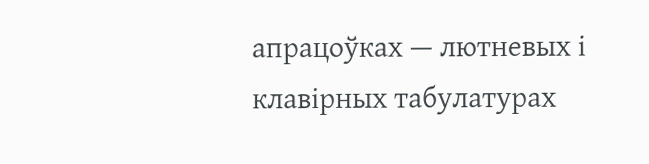апрацоўках — лютневых і клавірных табулатурах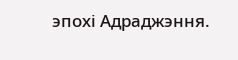эпохі Адраджэння.